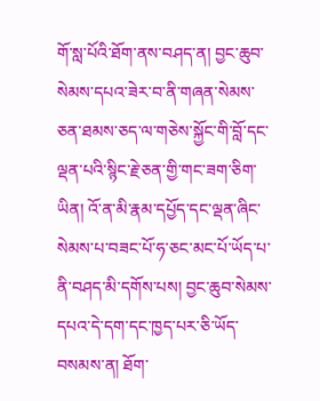གོ་སླ་པོའི་ཐོག་ནས་བཤད་ན། བྱང་ཆུབ་སེམས་དཔའ་ཟེར་བ་ནི་གཞན་སེམས་ཅན་ཐམས་ཅད་ལ་གཅེས་སྐྱོང་གི་བློ་དང་ལྡན་པའི་སྙིང་རྗེ་ཅན་གྱི་གང་ཟག་ཅིག་ཡིན། འོ་ན་མི་རྣམ་དཔྱོད་དང་ལྡན་ཞིང་སེམས་པ་བཟང་པོ་ཧ་ཅང་མང་པོ་ཡོད་པ་ནི་བཤད་མི་དགོས་པས། བྱང་ཆུབ་སེམས་དཔའ་དེ་དག་དང་ཁྱད་པར་ཅི་ཡོད་བསམས་ན། ཐོག་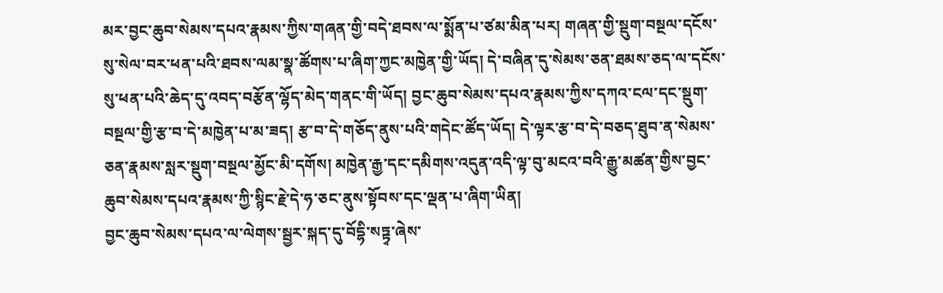མར་བྱང་ཆུབ་སེམས་དཔའ་རྣམས་ཀྱིས་གཞན་གྱི་བདེ་ཐབས་ལ་སྨོན་པ་ཙམ་མིན་པར། གཞན་གྱི་སྡུག་བསྔལ་དངོས་སུ་སེལ་བར་ཕན་པའི་ཐབས་ལམ་སྣ་ཚོགས་པ་ཞིག་ཀྱང་མཁྱེན་གྱི་ཡོད། དེ་བཞིན་དུ་སེམས་ཅན་ཐམས་ཅད་ལ་དངོས་སུ་ཕན་པའི་ཆེད་དུ་འབད་བརྩོན་ལྷོད་མེད་གནང་གི་ཡོད། བྱང་ཆུབ་སེམས་དཔའ་རྣམས་ཀྱིས་དཀའ་ངལ་དང་སྡུག་བསྔལ་གྱི་རྩ་བ་དེ་མཁྱེན་པ་མ་ཟད། རྩ་བ་དེ་གཅོད་ནུས་པའི་གདེང་ཚོད་ཡོད། དེ་ལྟར་རྩ་བ་དེ་བཅད་ཐུབ་ན་སེམས་ཅན་རྣམས་སླར་སྡུག་བསྔལ་མྱོང་མི་དགོས། མཁྱེན་རྒྱ་དང་དམིགས་འདུན་འདི་ལྟ་བུ་མངའ་བའི་རྒྱུ་མཚན་གྱིས་བྱང་ཆུབ་སེམས་དཔའ་རྣམས་ཀྱི་སྙིང་རྗེ་དེ་ཧ་ཅང་ནུས་སྟོབས་དང་ལྡན་པ་ཞིག་ཡིན།
བྱང་ཆུབ་སེམས་དཔའ་ལ་ལེགས་སྦྱར་སྐད་དུ་བོདྷི་སཏྟྭ་ཞེས་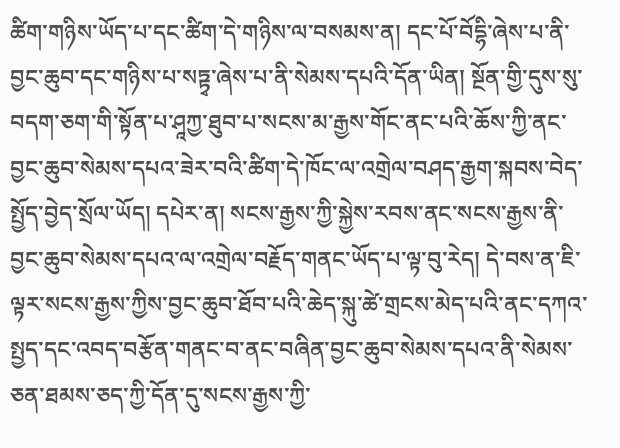ཚིག་གཉིས་ཡོད་པ་དང་ཚིག་དེ་གཉིས་ལ་བསམས་ན། དང་པོ་བོདྷི་ཞེས་པ་ནི་བྱང་ཆུབ་དང་གཉིས་པ་སཏྟྭ་ཞེས་པ་ནི་སེམས་དཔའི་དོན་ཡིན། སྔོན་གྱི་དུས་སུ་བདག་ཅག་གི་སྟོན་པ་ཤཱཀྱ་ཐུབ་པ་སངས་མ་རྒྱས་གོང་ནང་པའི་ཆོས་ཀྱི་ནང་བྱང་ཆུབ་སེམས་དཔའ་ཟེར་བའི་ཚིག་དེ་ཁོང་ལ་འགྲེལ་བཤད་རྒྱག་སྐབས་བེད་སྤྱོད་བྱེད་སྲོལ་ཡོད། དཔེར་ན། སངས་རྒྱས་ཀྱི་སྐྱེས་རབས་ནང་སངས་རྒྱས་ནི་བྱང་ཆུབ་སེམས་དཔའ་ལ་འགྲེལ་བརྗོད་གནང་ཡོད་པ་ལྟ་བུ་རེད། དེ་བས་ན་ཇི་ལྟར་སངས་རྒྱས་ཀྱིས་བྱང་ཆུབ་ཐོབ་པའི་ཆེད་སྐུ་ཚེ་གྲངས་མེད་པའི་ནང་དཀའ་སྤྱད་དང་འབད་བརྩོན་གནང་བ་ནང་བཞིན་བྱང་ཆུབ་སེམས་དཔའ་ནི་སེམས་ཅན་ཐམས་ཅད་ཀྱི་དོན་དུ་སངས་རྒྱས་ཀྱི་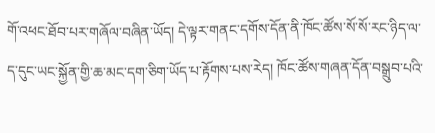གོ་འཕང་ཐོབ་པར་གཞོལ་བཞིན་ཡོད། དེ་ལྟར་གནང་དགོས་དོན་ནི་ཁོང་ཚོས་སོ་སོ་རང་ཉིད་ལ་ད་དུང་ཡང་སྐྱོན་གྱི་ཆ་མང་དག་ཅིག་ཡོད་པ་རྟོགས་པས་རེད། ཁོང་ཚོས་གཞན་དོན་བསྒྲུབ་པའི་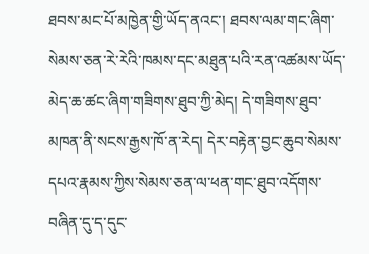ཐབས་མང་པོ་མཁྱེན་གྱི་ཡོད་ནའང་། ཐབས་ལམ་གང་ཞིག་སེམས་ཅན་རེ་རེའི་ཁམས་དང་མཐུན་པའི་རན་འཚམས་ཡོད་མེད་ཆ་ཚང་ཞིག་གཟིགས་ཐུབ་ཀྱི་མེད། དེ་གཟིགས་ཐུབ་མཁན་ནི་སངས་རྒྱས་ཁོ་ན་རེད། དེར་བརྟེན་བྱང་ཆུབ་སེམས་དཔའ་རྣམས་ཀྱིས་སེམས་ཅན་ལ་ཕན་གང་ཐུབ་འདོགས་བཞིན་དུ་ད་དུང་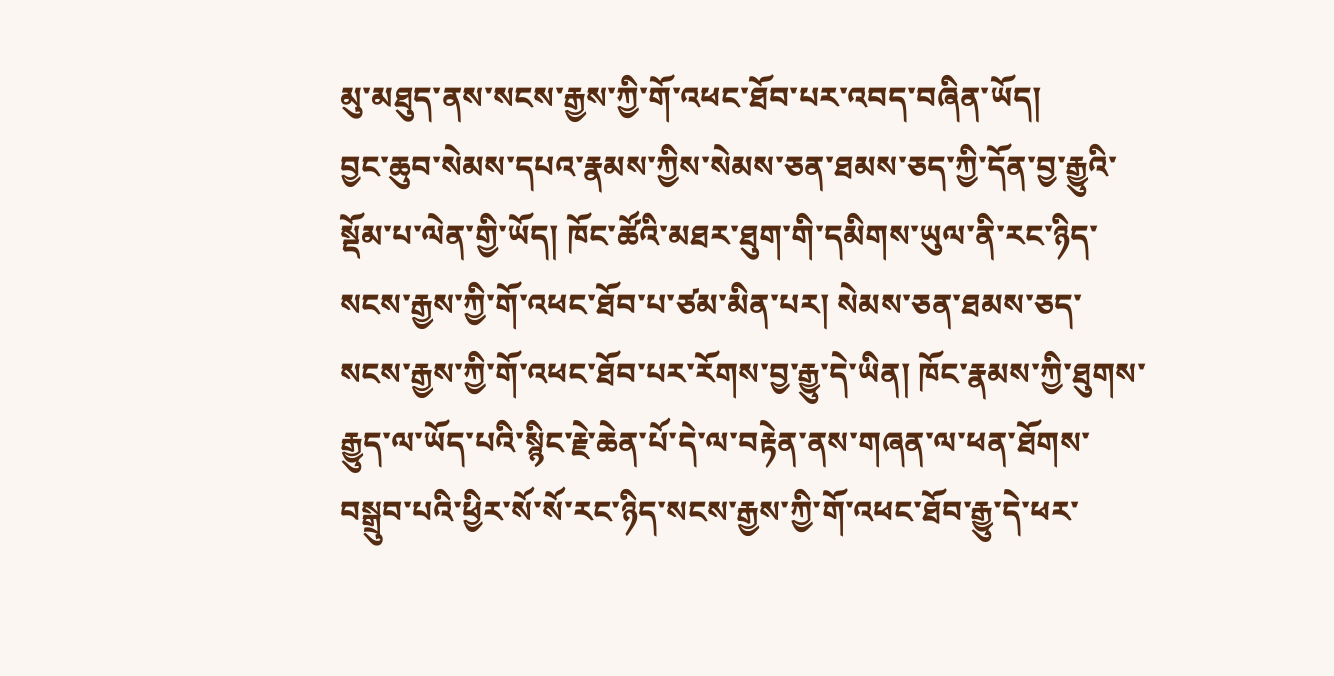མུ་མཐུད་ནས་སངས་རྒྱས་ཀྱི་གོ་འཕང་ཐོབ་པར་འབད་བཞིན་ཡོད།
བྱང་ཆུབ་སེམས་དཔའ་རྣམས་ཀྱིས་སེམས་ཅན་ཐམས་ཅད་ཀྱི་དོན་བྱ་རྒྱུའི་སྡོམ་པ་ལེན་གྱི་ཡོད། ཁོང་ཚོའི་མཐར་ཐུག་གི་དམིགས་ཡུལ་ནི་རང་ཉིད་སངས་རྒྱས་ཀྱི་གོ་འཕང་ཐོབ་པ་ཙམ་མིན་པར། སེམས་ཅན་ཐམས་ཅད་སངས་རྒྱས་ཀྱི་གོ་འཕང་ཐོབ་པར་རོགས་བྱ་རྒྱུ་དེ་ཡིན། ཁོང་རྣམས་ཀྱི་ཐུགས་རྒྱུད་ལ་ཡོད་པའི་སྙིང་རྗེ་ཆེན་པོ་དེ་ལ་བརྟེན་ནས་གཞན་ལ་ཕན་ཐོགས་བསྒྲུབ་པའི་ཕྱིར་སོ་སོ་རང་ཉིད་སངས་རྒྱས་ཀྱི་གོ་འཕང་ཐོབ་རྒྱུ་དེ་ཕར་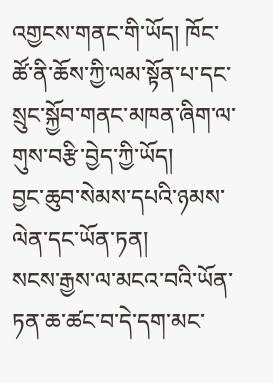འགྱངས་གནང་གི་ཡོད། ཁོང་ཚོ་ནི་ཆོས་ཀྱི་ལམ་སྟོན་པ་དང་སྲུང་སྐྱོབ་གནང་མཁན་ཞིག་ལ་གུས་བརྩི་བྱེད་ཀྱི་ཡོད།
བྱང་ཆུབ་སེམས་དཔའི་ཉམས་ལེན་དང་ཡོན་ཏན།
སངས་རྒྱས་ལ་མངའ་བའི་ཡོན་ཏན་ཆ་ཚང་བ་དེ་དག་མང་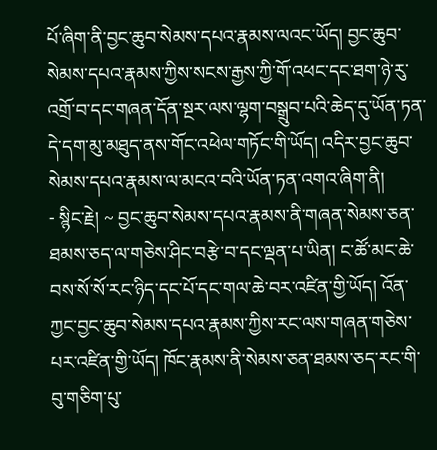པོ་ཞིག་ནི་བྱང་ཆུབ་སེམས་དཔའ་རྣམས་ལའང་ཡོད། བྱང་ཆུབ་སེམས་དཔའ་རྣམས་ཀྱིས་སངས་རྒྱས་ཀྱི་གོ་འཕང་དང་ཐག་ཉེ་རུ་འགྲོ་བ་དང་གཞན་དོན་སྔར་ལས་ལྷག་བསྒྲུབ་པའི་ཆེད་དུ་ཡོན་ཏན་དེ་དག་མུ་མཐུད་ནས་གོང་འཕེལ་གཏོང་གི་ཡོད། འདིར་བྱང་ཆུབ་སེམས་དཔའ་རྣམས་ལ་མངའ་བའི་ཡོན་ཏན་འགའ་ཞིག་ནི།
- སྙིང་རྗེ། ~ བྱང་ཆུབ་སེམས་དཔའ་རྣམས་ནི་གཞན་སེམས་ཅན་ཐམས་ཅད་ལ་གཅེས་ཤིང་བརྩེ་བ་དང་ལྡན་པ་ཡིན། ང་ཚོ་མང་ཆེ་བས་སོ་སོ་རང་ཉིད་དང་པོ་དང་གལ་ཆེ་བར་འཛིན་གྱི་ཡོད། འོན་ཀྱང་བྱང་ཆུབ་སེམས་དཔའ་རྣམས་ཀྱིས་རང་ལས་གཞན་གཅེས་པར་འཛིན་གྱི་ཡོད། ཁོང་རྣམས་ནི་སེམས་ཅན་ཐམས་ཅད་རང་གི་བུ་གཅིག་པུ་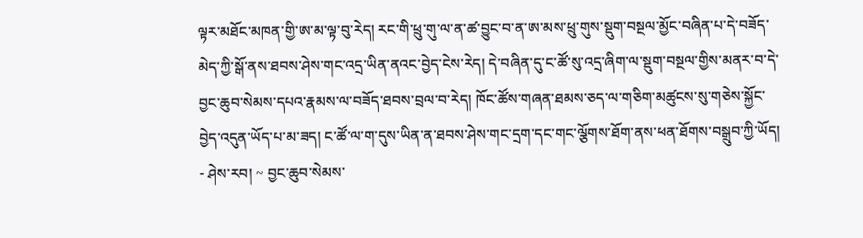ལྟར་མཐོང་མཁན་གྱི་ཨ་མ་ལྟ་བུ་རེད། རང་གི་ཕྲུ་གུ་ལ་ན་ཚ་བྱུང་བ་ན་ཨ་མས་ཕྲུ་གུས་སྡུག་བསྔལ་མྱོང་བཞིན་པ་དེ་བཟོད་མེད་ཀྱི་སྒོ་ནས་ཐབས་ཤེས་གང་འདྲ་ཡིན་ནའང་བྱེད་ངེས་རེད། དེ་བཞིན་དུ་ང་ཚོ་སུ་འདྲ་ཞིག་ལ་སྡུག་བསྔལ་གྱིས་མནར་བ་དེ་བྱང་ཆུབ་སེམས་དཔའ་རྣམས་ལ་བཟོད་ཐབས་བྲལ་བ་རེད། ཁོང་ཚོས་གཞན་ཐམས་ཅད་ལ་གཅིག་མཚུངས་སུ་གཅེས་སྐྱོང་བྱེད་འདུན་ཡོད་པ་མ་ཟད། ང་ཚོ་ལ་ག་དུས་ཡིན་ན་ཐབས་ཤེས་གང་དྲག་དང་གང་ལྕོགས་ཐོག་ནས་ཕན་ཐོགས་བསྒྲུབ་ཀྱི་ཡོད།
- ཤེས་རབ། ~ བྱང་ཆུབ་སེམས་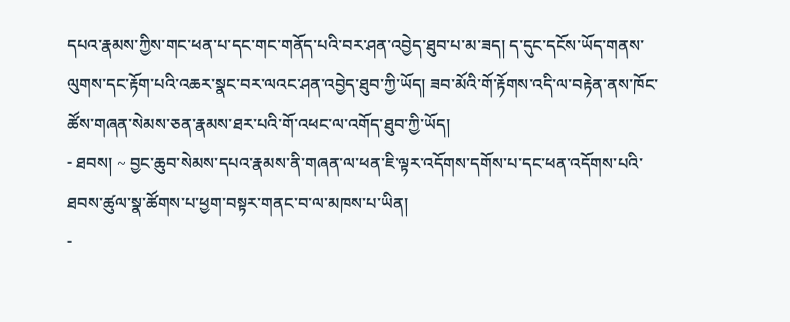དཔའ་རྣམས་ཀྱིས་གང་ཕན་པ་དང་གང་གནོད་པའི་བར་ཤན་འབྱེད་ཐུབ་པ་མ་ཟད། ད་དུང་དངོས་ཡོད་གནས་ལུགས་དང་རྟོག་པའི་འཆར་སྣང་བར་ལའང་ཤན་འབྱེད་ཐུབ་ཀྱི་ཡོད། ཟབ་མོའི་གོ་རྟོགས་འདི་ལ་བརྟེན་ནས་ཁོང་ཚོས་གཞན་སེམས་ཅན་རྣམས་ཐར་པའི་གོ་འཕང་ལ་འགོད་ཐུབ་ཀྱི་ཡོད།
- ཐབས། ~ བྱང་ཆུབ་སེམས་དཔའ་རྣམས་ནི་གཞན་ལ་ཕན་ཇི་ལྟར་འདོགས་དགོས་པ་དང་ཕན་འདོགས་པའི་ཐབས་ཚུལ་སྣ་ཚོགས་པ་ཕྱག་བསྟར་གནང་བ་ལ་མཁས་པ་ཡིན།
-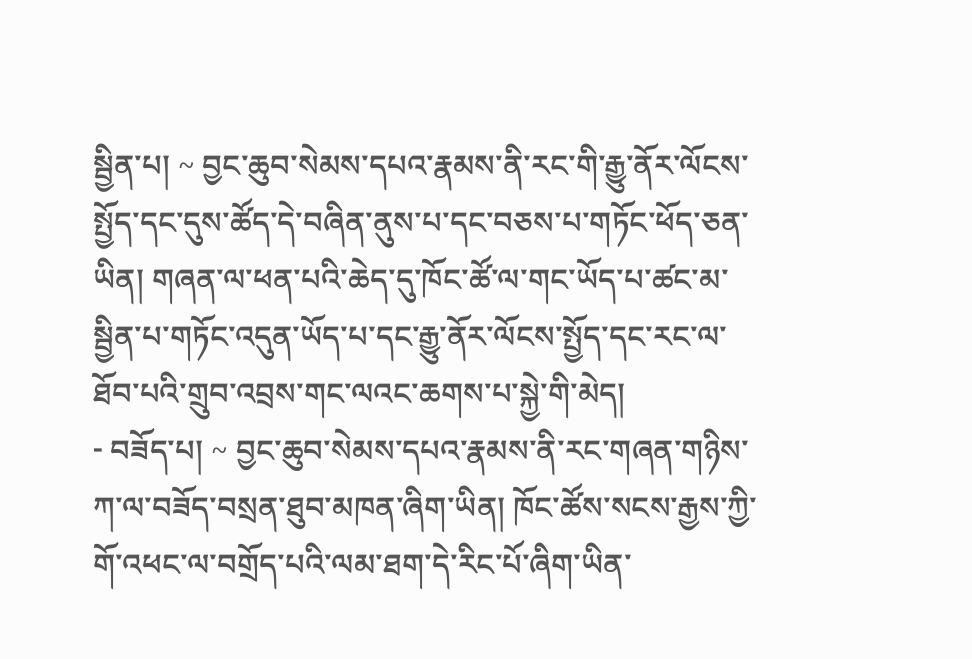སྦྱིན་པ། ~ བྱང་ཆུབ་སེམས་དཔའ་རྣམས་ནི་རང་གི་རྒྱུ་ནོར་ལོངས་སྤྱོད་དང་དུས་ཚོད་དེ་བཞིན་ནུས་པ་དང་བཅས་པ་གཏོང་ཕོད་ཅན་ཡིན། གཞན་ལ་ཕན་པའི་ཆེད་དུ་ཁོང་ཚོ་ལ་གང་ཡོད་པ་ཚང་མ་སྦྱིན་པ་གཏོང་འདུན་ཡོད་པ་དང་རྒྱུ་ནོར་ལོངས་སྤྱོད་དང་རང་ལ་ཐོབ་པའི་གྲུབ་འབྲས་གང་ལའང་ཆགས་པ་སྐྱེ་གི་མེད།
- བཟོད་པ། ~ བྱང་ཆུབ་སེམས་དཔའ་རྣམས་ནི་རང་གཞན་གཉིས་ཀ་ལ་བཟོད་བསྲན་ཐུབ་མཁན་ཞིག་ཡིན། ཁོང་ཚོས་སངས་རྒྱས་ཀྱི་གོ་འཕང་ལ་བགྲོད་པའི་ལམ་ཐག་དེ་རིང་པོ་ཞིག་ཡིན་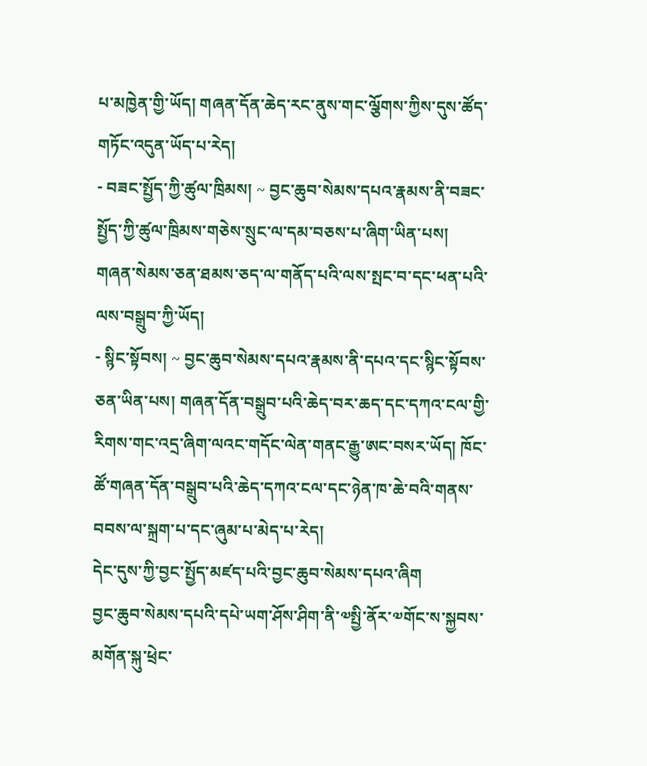པ་མཁྱེན་གྱི་ཡོད། གཞན་དོན་ཆེད་རང་ནུས་གང་ལྕོགས་ཀྱིས་དུས་ཚོད་གཏོང་འདུན་ཡོད་པ་རེད།
- བཟང་སྤྱོད་ཀྱི་ཚུལ་ཁྲིམས། ~ བྱང་ཆུབ་སེམས་དཔའ་རྣམས་ནི་བཟང་སྤྱོད་ཀྱི་ཚུལ་ཁྲིམས་གཅེས་སྲུང་ལ་དམ་བཅས་པ་ཞིག་ཡིན་པས། གཞན་སེམས་ཅན་ཐམས་ཅད་ལ་གནོད་པའི་ལས་སྤང་བ་དང་ཕན་པའི་ལས་བསྒྲུབ་ཀྱི་ཡོད།
- སྙིང་སྟོབས། ~ བྱང་ཆུབ་སེམས་དཔའ་རྣམས་ནི་དཔའ་དང་སྙིང་སྟོབས་ཅན་ཡིན་པས། གཞན་དོན་བསྒྲུབ་པའི་ཆེད་བར་ཆད་དང་དཀའ་ངལ་གྱི་རིགས་གང་འདྲ་ཞིག་ལའང་གདོང་ལེན་གནང་རྒྱུ་ཨང་བསར་ཡོད། ཁོང་ཚོ་གཞན་དོན་བསྒྲུབ་པའི་ཆེད་དཀའ་ངལ་དང་ཉེན་ཁ་ཆེ་བའི་གནས་བབས་ལ་སྐྲག་པ་དང་ཞུམ་པ་མེད་པ་རེད།
དེང་དུས་ཀྱི་བྱང་སྤྱོད་མཛད་པའི་བྱང་ཆུབ་སེམས་དཔའ་ཞིག
བྱང་ཆུབ་སེམས་དཔའི་དཔེ་ཡག་ཤོས་ཤིག་ནི་༧སྤྱི་ནོར་༧གོང་ས་སྐྱབས་མགོན་སྐུ་ཕྲེང་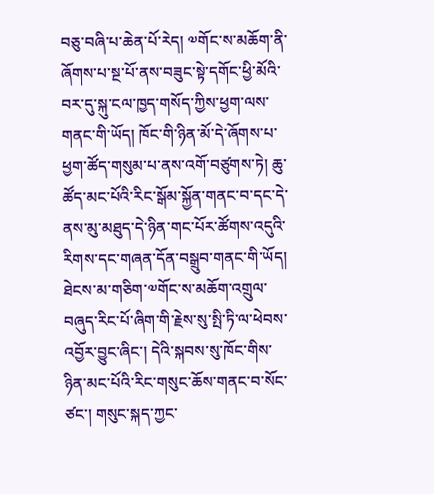བཅུ་བཞི་པ་ཆེན་པོ་རེད། ༧གོང་ས་མཆོག་ནི་ཞོགས་པ་སྔ་པོ་ནས་བཟུང་སྟེ་དགོང་ཕྱི་མོའི་བར་དུ་སྐུ་ངལ་ཁྱད་གསོད་ཀྱིས་ཕྱག་ལས་གནང་གི་ཡོད། ཁོང་གི་ཉིན་མོ་དེ་ཞོགས་པ་ཕྱག་ཚོད་གསུམ་པ་ནས་འགོ་བཙུགས་ཏེ། ཆུ་ཚོད་མང་པོའི་རིང་སྒོམ་སྐྱོན་གནང་བ་དང་དེ་ནས་མུ་མཐུད་དེ་ཉིན་གང་པོར་ཚོགས་འདུའི་རིགས་དང་གཞན་དོན་བསྒྲུབ་གནང་གི་ཡོད།
ཐེངས་མ་གཅིག་༧གོང་ས་མཆོག་འགྲུལ་བཞུད་རིང་པོ་ཞིག་གི་རྗེས་སུ་སྤི་ཏི་ལ་ཕེབས་འབྱོར་བྱུང་ཞིང་། དེའི་སྐབས་སུ་ཁོང་གིས་ཉིན་མང་པོའི་རིང་གསུང་ཆོས་གནང་བ་སོང་ཙང་། གསུང་སྐད་ཀྱང་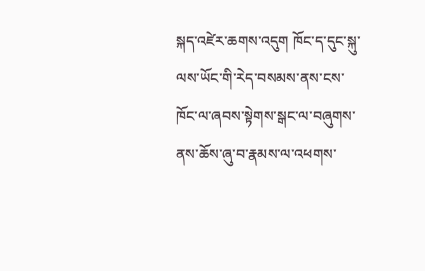སྐད་འཛེར་ཆགས་འདུག ཁོང་ད་དུང་སྐུ་ལས་ཡོང་གི་རེད་བསམས་ནས་ངས་ཁོང་ལ་ཞབས་སྟེགས་སྒང་ལ་བཞུགས་ནས་ཆོས་ཞུ་བ་རྣམས་ལ་འཕགས་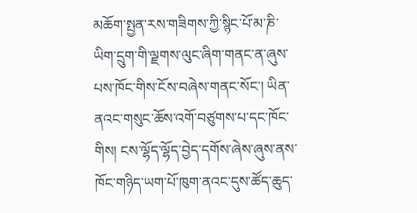མཆོག་སྤྱན་རས་གཟིགས་ཀྱི་སྙིང་པོ་མ་ཎི་ཡིག་དྲུག་གི་ལྗགས་ལུང་ཞིག་གནང་ན་ཞུས་པས་ཁོང་གིས་ངོས་བཞེས་གནང་སོང་། ཡིན་ནའང་གསུང་ཆོས་འགོ་བཙུགས་པ་དང་ཁོང་གིས། ངས་ལྷོད་ལྷོད་བྱེད་དགོས་ཞེས་ཞུས་ནས་ཁོང་གཉིད་ཡག་པོ་ཁུག་ནའང་དུས་ཚོད་ཆུད་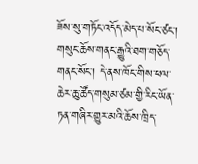ཟོས་སུ་གཏོང་འདོད་མེད་པ་སོང་ཙང་། གསུང་ཆོས་གནང་རྒྱུའི་ཐག་གཅོད་གནང་སོང་། དེ་ནས་ཁོང་གིས་ཕལ་ཆེར་ཆུ་ཚོད་གསུམ་ཙམ་གྱི་རིང་ཡོན་ཏན་གཞིར་གྱུར་མའི་ཆོས་ཁྲིད་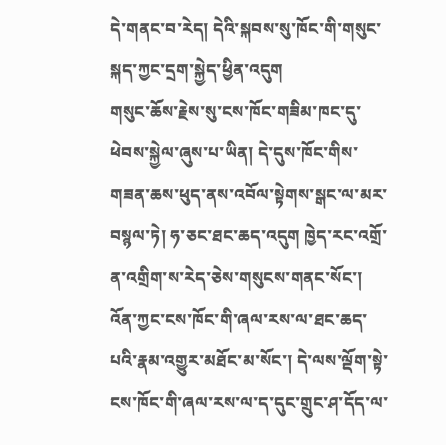དེ་གནང་བ་རེད། དེའི་སྐབས་སུ་ཁོང་གི་གསུང་སྐད་ཀྱང་དྲག་སྐྱེད་ཕྱིན་འདུག
གསུང་ཆོས་རྗེས་སུ་ངས་ཁོང་གཟིམ་ཁང་དུ་ཕེབས་སྐྱེལ་ཞུས་པ་ཡིན། དེ་དུས་ཁོང་གིས་གཟན་ཆས་ཕུད་ནས་འབོལ་སྟེགས་སྒང་ལ་མར་བསྙལ་ཏེ། ཧ་ཅང་ཐང་ཆད་འདུག ཁྱེད་རང་འགྲོ་ན་འགྲིག་ས་རེད་ཅེས་གསུངས་གནང་སོང་། འོན་ཀྱང་ངས་ཁོང་གི་ཞལ་རས་ལ་ཐང་ཆད་པའི་རྣམ་འགྱུར་མཐོང་མ་སོང་། དེ་ལས་ལྡོག་སྟེ་ངས་ཁོང་གི་ཞལ་རས་ལ་ད་དུང་གྲུང་ཤ་དོད་ལ་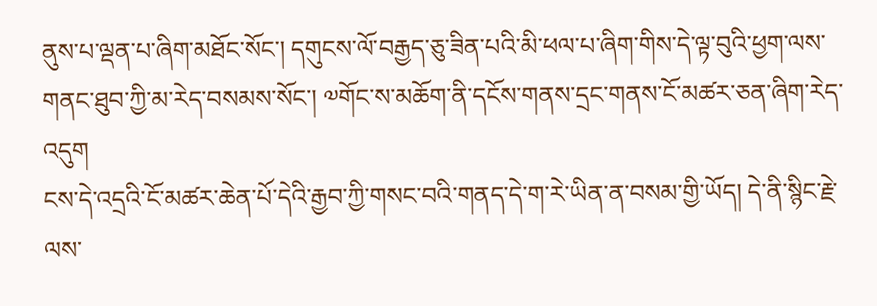ནུས་པ་ལྡན་པ་ཞིག་མཐོང་སོང་། དགུངས་ལོ་བརྒྱད་ཅུ་ཟིན་པའི་མི་ཕལ་པ་ཞིག་གིས་དེ་ལྟ་བུའི་ཕྱག་ལས་གནང་ཐུབ་ཀྱི་མ་རེད་བསམས་སོང་། ༧གོང་ས་མཆོག་ནི་དངོས་གནས་དྲང་གནས་ངོ་མཚར་ཅན་ཞིག་རེད་འདུག
ངས་དེ་འདྲའི་ངོ་མཚར་ཆེན་པོ་དེའི་རྒྱབ་ཀྱི་གསང་བའི་གནད་དེ་ག་རེ་ཡིན་ན་བསམ་གྱི་ཡོད། དེ་ནི་སྙིང་རྗེ་ལས་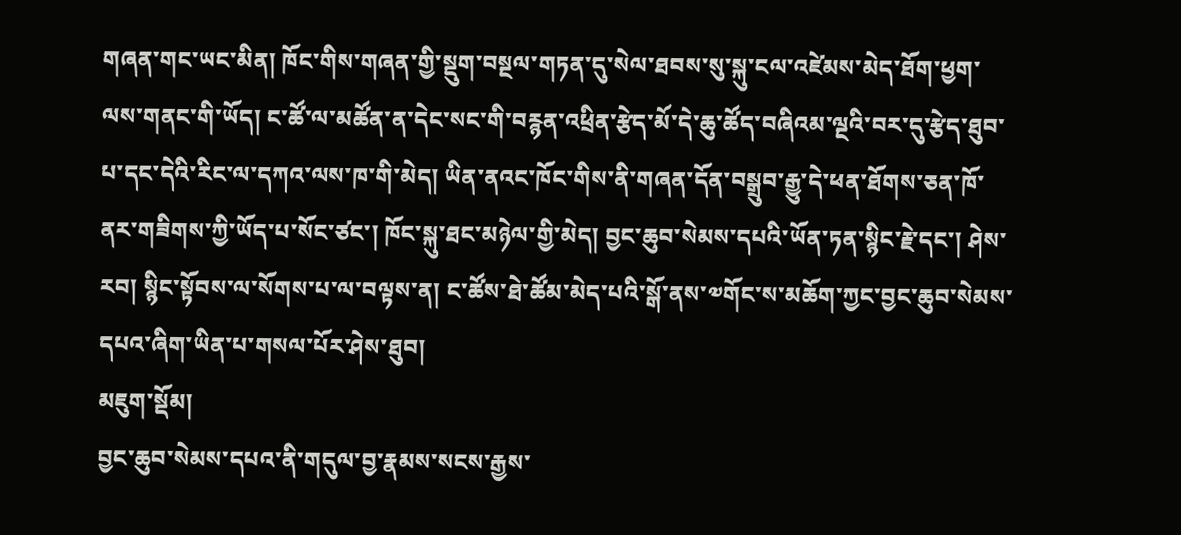གཞན་གང་ཡང་མིན། ཁོང་གིས་གཞན་གྱི་སྡུག་བསྔལ་གཏན་དུ་སེལ་ཐབས་སུ་སྐུ་ངལ་འཛེམས་མེད་ཐོག་ཕྱག་ལས་གནང་གི་ཡོད། ང་ཚོ་ལ་མཚོན་ན་དེང་སང་གི་བརྙན་འཕྲིན་རྩེད་མོ་དེ་ཆུ་ཚོད་བཞིའམ་ལྔའི་བར་དུ་རྩེད་ཐུབ་པ་དང་དེའི་རིང་ལ་དཀའ་ལས་ཁ་གི་མེད། ཡིན་ནའང་ཁོང་གིས་ནི་གཞན་དོན་བསྒྲུབ་རྒྱུ་དེ་ཕན་ཐོགས་ཅན་ཁོ་ནར་གཟིགས་ཀྱི་ཡོད་པ་སོང་ཙང་། ཁོང་སྐུ་ཐང་མཉེལ་གྱི་མེད། བྱང་ཆུབ་སེམས་དཔའི་ཡོན་ཏན་སྙིང་རྗེ་དང་། ཤེས་རབ། སྙིང་སྟོབས་ལ་སོགས་པ་ལ་བལྟས་ན། ང་ཚོས་ཐེ་ཚོམ་མེད་པའི་སྒོ་ནས་༧གོང་ས་མཆོག་ཀྱང་བྱང་ཆུབ་སེམས་དཔའ་ཞིག་ཡིན་པ་གསལ་པོར་ཤེས་ཐུབ།
མཇུག་སྡོམ།
བྱང་ཆུབ་སེམས་དཔའ་ནི་གདུལ་བྱ་རྣམས་སངས་རྒྱས་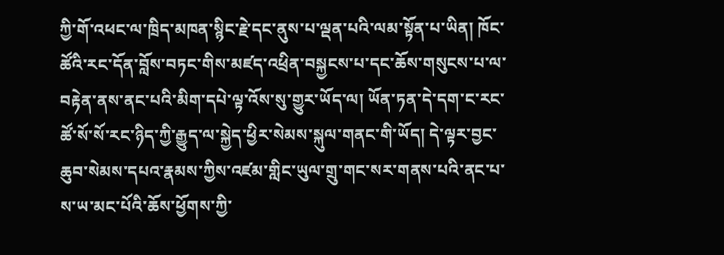ཀྱི་གོ་འཕང་ལ་ཁྲིད་མཁན་སྙིང་རྗེ་དང་ནུས་པ་ལྡན་པའི་ལམ་སྟོན་པ་ཡིན། ཁོང་ཚོའི་རང་དོན་བློས་བཏང་གིས་མཛད་འཕྲིན་བསྐྱངས་པ་དང་ཆོས་གསུངས་པ་ལ་བརྟེན་ནས་ནང་པའི་མིག་དཔེ་ལྟ་འོས་སུ་གྱུར་ཡོད་ལ། ཡོན་ཏན་དེ་དག་ང་རང་ཚོ་སོ་སོ་རང་ཉིད་ཀྱི་རྒྱུད་ལ་སྐྱེད་ཕྱིར་སེམས་སྐུལ་གནང་གི་ཡོད། དེ་ལྟར་བྱང་ཆུབ་སེམས་དཔའ་རྣམས་ཀྱིས་འཛམ་གླིང་ཡུལ་གྲུ་གང་སར་གནས་པའི་ནང་པ་ས་ཡ་མང་པོའི་ཆོས་ཕྱོགས་ཀྱི་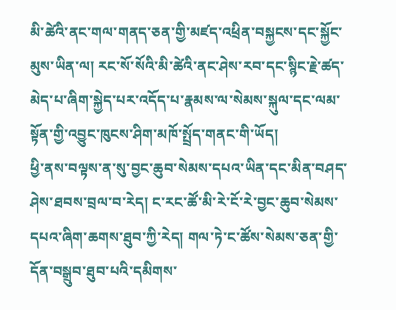མི་ཚེའི་ནང་གལ་གནད་ཅན་གྱི་མཛད་འཕྲིན་བསྐྱངས་དང་སྐྱོང་མུས་ཡིན་ལ། རང་སོ་སོའི་མི་ཚེའི་ནང་ཤེས་རབ་དང་སྙིང་རྗེ་ཚད་མེད་པ་ཞིག་སྐྱེད་པར་འདོད་པ་རྣམས་ལ་སེམས་སྐུལ་དང་ལམ་སྟོན་གྱི་འབྱུང་ཁུངས་ཤིག་མཁོ་སྤྲོད་གནང་གི་ཡོད།
ཕྱི་ནས་བལྟས་ན་སུ་བྱང་ཆུབ་སེམས་དཔའ་ཡིན་དང་མིན་བཤད་ཤེས་ཐབས་བྲལ་བ་རེད། ང་རང་ཚོ་མི་རེ་ངོ་རེ་བྱང་ཆུབ་སེམས་དཔའ་ཞིག་ཆགས་ཐུབ་ཀྱི་རེད། གལ་ཏེ་ང་ཚོས་སེམས་ཅན་གྱི་དོན་བསྒྲུབ་ཐུབ་པའི་དམིགས་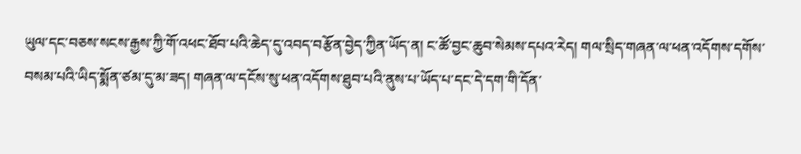ཡུལ་དང་བཅས་སངས་རྒྱས་ཀྱི་གོ་འཕང་ཐོབ་པའི་ཆེད་དུ་འབད་བརྩོན་བྱེད་ཀྱིན་ཡོད་ན། ང་ཚོ་བྱང་ཆུབ་སེམས་དཔའ་རེད། གལ་སྲིད་གཞན་ལ་ཕན་འདོགས་དགོས་བསམ་པའི་ཡིད་སྨོན་ཙམ་དུ་མ་ཟད། གཞན་ལ་དངོས་སུ་ཕན་འདོགས་ཐུབ་པའི་ནུས་པ་ཡོད་པ་དང་དེ་དག་གི་དོན་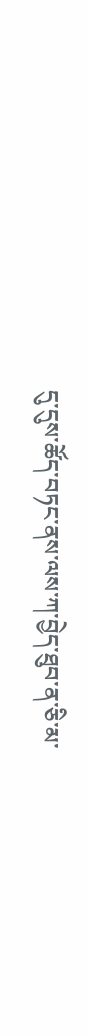དུ་དུས་ཚོད་བཏང་ནས་ལས་ཀ་བྱེད་ཐུབ་ན་ཅི་མ་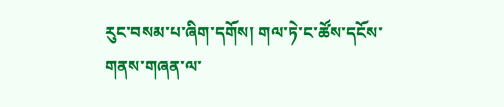རུང་བསམ་པ་ཞིག་དགོས། གལ་ཏེ་ང་ཚོས་དངོས་གནས་གཞན་ལ་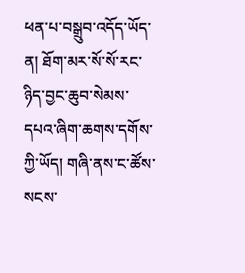ཕན་པ་བསྒྲུབ་འདོད་ཡོད་ན། ཐོག་མར་སོ་སོ་རང་ཉིད་བྱང་ཆུབ་སེམས་དཔའ་ཞིག་ཆགས་དགོས་ཀྱི་ཡོད། གཞི་ནས་ང་ཚོས་སངས་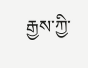རྒྱས་ཀྱི་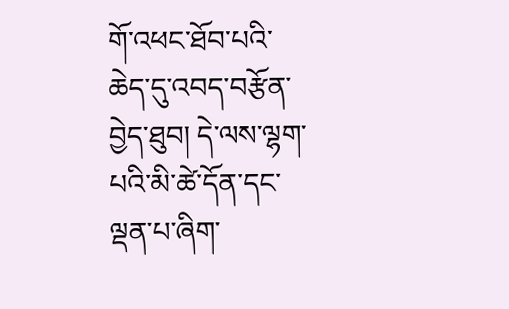གོ་འཕང་ཐོབ་པའི་ཆེད་དུ་འབད་བརྩོན་བྱེད་ཐུབ། དེ་ལས་ལྷག་པའི་མི་ཚེ་དོན་དང་ལྡན་པ་ཞིག་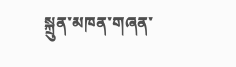སྐྲུན་མཁན་གཞན་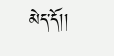མེད་དོ།།